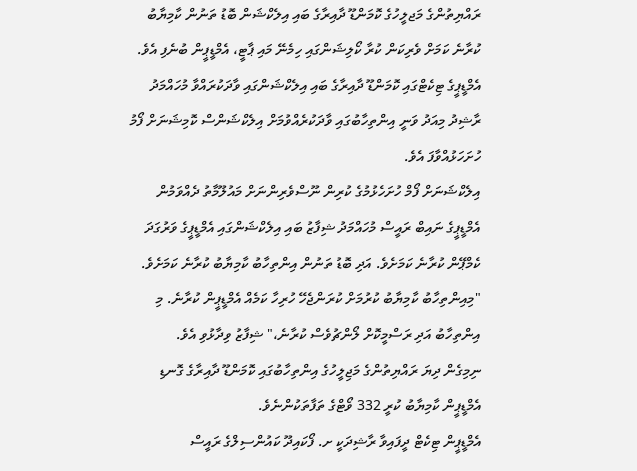ރައްޔިތުންގެ މަޖލީހުގެ ކޮމަންޑޫ ދާއިރާގެ ބައި އިލެކްޝަން ބޮޑު ތަނުން ކާމިޔާބު ކުރާނެ ކަމަށް ވެރިކަން ކުރާ ކޯލިޝަންގައި ހިމެނޭ މައި ޕާޓީ، އެމްޑީޕީން ބުނެފި އެވެ.
އެމްޑީޕީގެ ޓިކެޓްގައި ކޮމަންޑޫ ދާއިރާގެ ބައި އިލެކްޝަންގައި ވާދަކުރައްވާ މުހައްމަދު ރާޝިދު މިއަދު ވަނީ އިންތިހާބުގައި ވާދަކުރެއްވުމަށް އިލެކްޝަންސް ކޮމިޝަނަށް ފޯމު ހުށަހަޅުއްވާފަ އެވެ.
އިލެކްޝަނަށް ފޯމް ހުށަހެޅުމުގެ ކުރިން ނޫސްވެރިންނަށް މައުލޫމާތު ދެއްވަމުން އެމްޑީޕީގެ ނައިބް ރައީސް މުހައްމަދު ޝިފާޒު ބައި އިލެކްޝަންގައި އެމްޑީޕީގެ ވަރުގަދަ ކެމްޕޭން ކުރާނެ ކަމަށެވެ. އަދި ބޮޑު ތަނުން އިންތިހާބު ކާމިޔާބު ކުރާނެ ކަމަށެވެ.
"މިއިންތިހާބު ކާމިޔާބު ކުރުމަށް ކުރަންޖެހޭ ހުރިހާ ކަމެއް އެމްޑީޕީން ކުރާނެ. މި އިންތިހާބު އަދި ރަސްމީކޮށް ލޯންޗުވެސް ކުރާނެ،" ޝިފާޒު ވިދާޅުވި އެވެ.
ނިމިގެން ދިޔަ ރައްޔިތުންގެ މަޖިލީހުގެ އިންތިހާބުގައި ކޮމަންޑޫ ދާއިރާގެ ގޮނޑި އެމްޑީޕީން ކާމިޔާބު ކުރީ 332 ވޯޓްގެ ތަފާތަކުންނެވެ.
އެމްޑީޕީން ޓިކެޓް ދީފައިވާ ރާޝިދަކީ ށ. ފޯކައިދޫ ކައުންސިލްގެ ރައީސް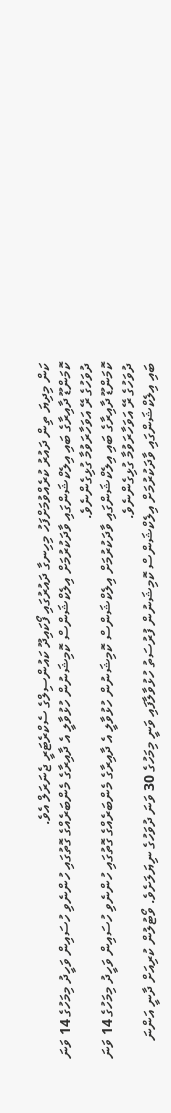ކަން މިދިޔަ ތިން ދައުރު ކުރެއްވުމަށްފަހު މިހިނގާ ދައުރުގައި ފޯކައިދޫ ކައުންސިލްގެ ސެކްރެޓަރީ ޖެނަރަލް އެވެ.
ކޮމަންޑޫ ދާއިރާގެ ބައި އިލެކްޝަންގައި ވާދަކުރުމަށް އިލެކްޝަންސް ކޮމިޝަނުން ހުޅުވާލީ އެ ދާއިރާގެ މެންބަރެއްގެ ގޮތުގައި ހުންނެވި ހުސައިން ވަހީދު މިމަހުގެ 14 ވަނަ ދުވަހުގެ ރޭ އަވަހާރަވުމާ ގުޅިގެންނެވެ.
ކޮމަންޑޫ ދާއިރާގެ ބައި އިލެކްޝަންގައި ވާދަކުރުމަށް އިލެކްޝަންސް ކޮމިޝަނުން ހުޅުވާލީ އެ ދާއިރާގެ މެންބަރެއްގެ ގޮތުގައި ހުންނެވި ހުސައިން ވަހީދު މިމަހުގެ 14 ވަނަ ދުވަހުގެ ރޭ އަވަހާރަވުމާ ގުޅިގެންނެވެ.
ބައި އިލެކްޝަންގައި ވާދަކުރުމަށް އިލެކްޝަންސް ކޮމިޝަނުން ފުރުސަތު ހުޅުވާލާފައި ވަނީ މިމަހުގެ 30 ވަނަ ދުވަހުގެ ނިޔަލަށެވެ. ވޯޓުލުން ކުރިއަށް ދާނީ އަންނަ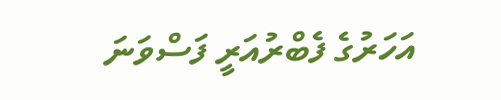އަހަރުގެ ފެބްރުއަރީ ފަސްވަނަ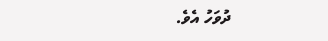ދުވަހު އެވެ.